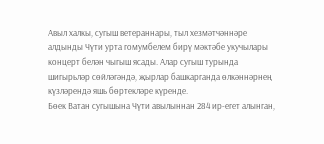Авыл халкы, сугыш ветераннары, тыл хезмәтчәннәре алдынды Чүти урта гомумбелем бирү мәктәбе укучылары концерт белән чыгыш ясады. Алар сугыш турында шигырьләр сөйләгәндә, җырлар башкарганда өлкәннәрнең күзләрендә яшь бөртекләре күренде.
Бөек Ватан сугышына Чүти авылыннан 284 ир-егет алынган,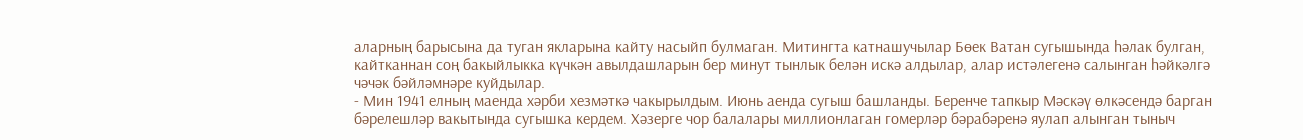аларның барысына да туган якларына кайту насыйп булмаган. Митингта катнашучылар Бөек Ватан сугышында һәлак булган, кайтканнан соң бакыйлыкка күчкән авылдашларын бер минут тынлык белән искә алдылар, алар истәлегенә салынган һәйкәлгә чәчәк бәйләмнәре куйдылар.
- Мин 1941 елның маенда хәрби хезмәткә чакырылдым. Июнь аенда сугыш башланды. Беренче тапкыр Мәскәү өлкәсендә барган бәрелешләр вакытында сугышка кердем. Хәзерге чор балалары миллионлаган гомерләр бәрабәренә яулап алынган тыныч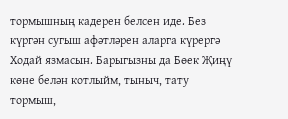тормышның кадерен белсен иде. Без күргән сугыш афәтләрен аларга күрергә Ходай язмасын. Барыгызны да Бөек Җиңү көне белән котлыйм, тыныч, тату тормыш,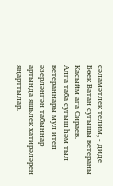сәламәтлек телим, - диде Бөек Ватан сугышы ветераны Касыйм ага Сираев.
Алга таба сугыш һәм тыл ветераннары мул итеп әзерләнгән табыннар артында яшьлек хатирәләрен яңарттылар.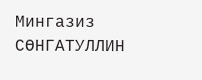Мингазиз СӨНГАТУЛЛИН